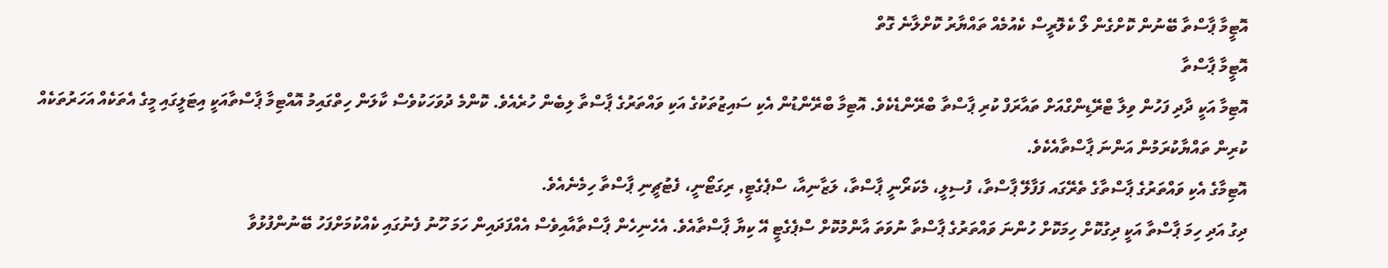އޮޓީމާ ޕާސްތާ ބޭނުން ކޮށްގެން ލޯ ކެލޮރީސް ކެއުމެއް ތައްޔާރު ކޮށްލާނެ ގޮތް
އޮޓީމާ ޕާސްތާ
އޮޓިމާ އަކީ ދާދި ފަހުން ވިލާ ޓްރޭޑިންގްއަށް ތައާރަފް ކުރި ޕާސްތާ ބްރޭންޑެކެވެ. އޮޓިމާ ބްރޭންޑުން އެކި ސައިޒުތަކުގެ އަކި ވައްތަރުގެ ޕާސްތާ ލިބެން ހުރެއެވެ. ކޮންމެ ދުވަހަކުވެސް ކާލަން ހިތްގައިމު އޮއްޓިމާ ޕާސްތާއަކީ އިޓަލީގައި މީގެ އެތަކެއް އަހަރުތަކެއް ކުރިން ތައްޔާކުރަމުން އަންނަ ޕާސްތާއެކެވެ.
އޮޓިމާގެ އެކި ވައްތަރުގެ ޕާސްތާގެ ތެރޭގައ ފަފާލޭ ޕާސްތާ، ފުސިލީ، މެކަރޯނީ ޕާސްތާ، ލަޒާނިއާ، ސްޕެގެޓީ, ރިގަޓޯނީ، ފެޓުޗީނި ޕާސްތާ ހިމެނެއެވެ.
ދިގު އަދި ހިމަ ޕާސްތާ އަކީ ދިގުކޮށް ހިމަކޮށް ހުންނަ ވައްތަރުގެ ޕާސްތާ ނުވަތަ އާންމުކޮށް ސްޕެގެޓީ އޭ ކިޔާ ޕާސްތާއެވެ. އެހެނިހެން ޕާސްތާއާއިވެސް އެއްފަދައިން ހަމަ ހޫނު ފެނުގައި ކެއްކުމަށްފަހު ބޭނުންފުޅުވާ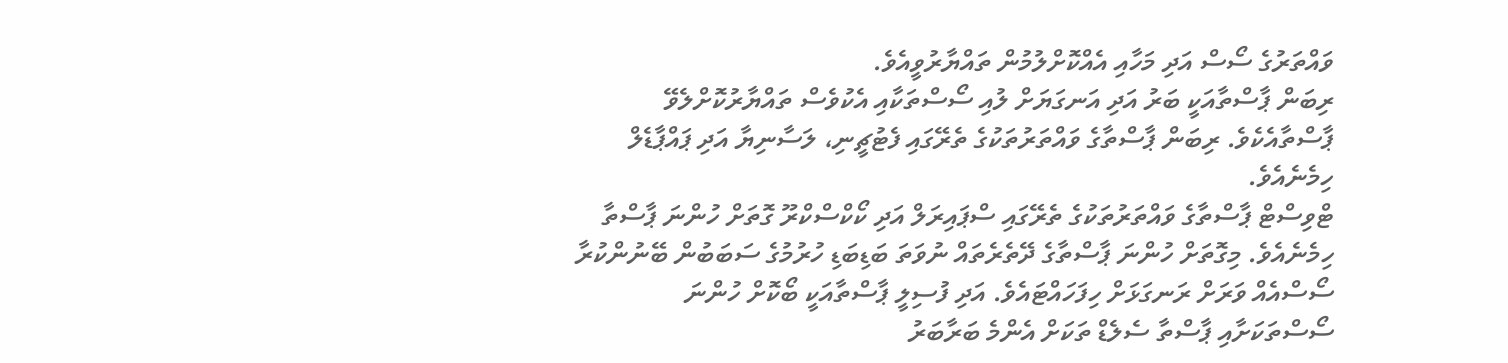ވައްތަރުގެ ސޯސް އަދި މަހާއި އެއްކޮށްލުމުން ތައްޔާރުވީއެވެ.
ރިބަން ޕާސްތާއަކީ ބަރު އަދި އަނގަޔަށް ލުއި ސޯސްތަކާއި އެކުވެސް ތައްޔާރުކޮށްލެވޭ ޕާސްތާއެކެވެ. ރިބަން ޕާސްތާގެ ވައްތަރުތަކުގެ ތެރޭގައި ފެޓުޗީނި، ލަސާނިޔާ އަދި ޕައްޕާޑެލް ހިމެނެއެވެ.
ޓްވިސްޓް ޕާސްތާގެ ވައްތަރުތަކުގެ ތެރޭގައި ސްޕައިރަލް އަދި ކޯކްސްކްރޫ ގޮތަށް ހުންނަ ޕާސްތާ ހިމެނެއެވެ. މިގޮތަށް ހުންނަ ޕާސްތާގެ ދޭތެރެތައް ނުވަތަ ބަޑިބަޑި ހުރުމުގެ ސަބަބުން ބޭނުންކުރާ ސޯސްއެއް ވަރަށް ރަނގަޅަށް ހިފަހައްޓައެވެ. އަދި ފުސިލީ ޕާސްތާއަކީ ބޯކޮށް ހުންނަ ސޯސްތަކަށާއި ޕާސްތާ ސެލެޑް ތަކަށް އެންމެ ބަރާބަރު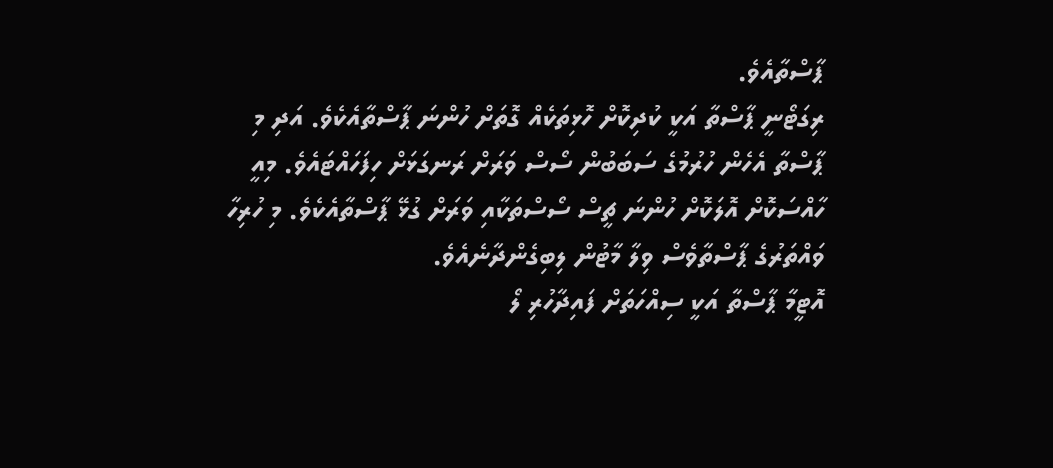ޕާސްތާއެވެ.
ރިގަޓޯނީ ޕާސްތާ އަކީ ކުދިކޮށް ހޮޅިތަކެއް ގޮތަށް ހުންނަ ޕާސްތާއެކެވެ. އަދި މި ޕާސްތާ އެހެން ހުރުމުގެ ސަބަބުން ސޯސް ވަރަށް ރަނގަޅަށް ހިފަހައްޓައެވެ. މިއީ ހާއްސަކޮށް އޮލަކޮށް ހުންނަ ޗީސް ސޯސްތަކާއި ވަރަށް ގުޅޭ ޕާސްތާއެކެވެ. މި ހުރިހާ ވައްތަރުގެ ޕާސްތާވެސް ވިލާ މާޓުން ލިބިގެންދާނެއެވެ.
އޮޓީމާ ޕާސްތާ އަކީ ސިއްހަތަށް ފައިދާހުރި ލޯ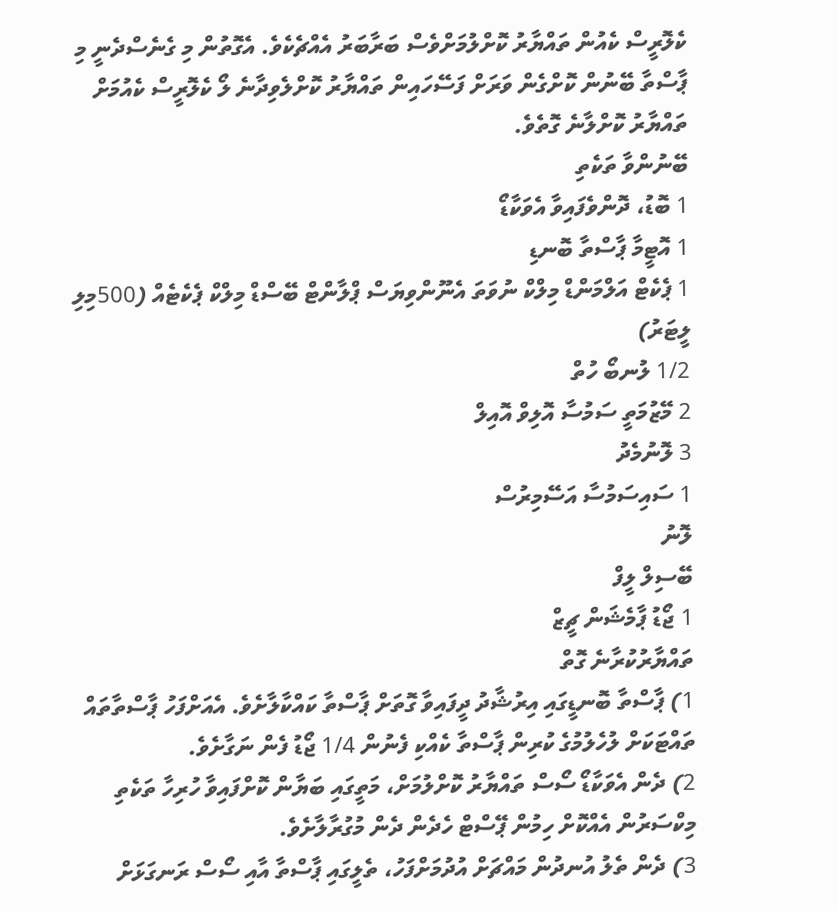ކެލޮރީސް ކެއުން ތައްޔާރު ކޮށްލުމަށްވެސް ބަރާބަރު އެއްޗެކެވެ. އެގޮތުން މި ގެނެސްދެނީ މި ޕާސްތާ ބޭނުން ކޮށްގެން ވަރަށް ފަސޭހައިން ތައްޔާރު ކޮށްލެވިދާނެ ލޯ ކެލޮރީސް ކެއުމަށް ތައްޔާރު ކޮށްލާނެ ގޮތެވެ.
ބޭނުންވާ ތަކެތި
1 ބޮޑު، ދޮންވެފައިވާ އެވަކާޑޯ
1 އޮޓީމާ ޕާސްތާ ބޮނޑި
1 ޕެކެޓް އަލްމަންޑް މިލްކް ނުވަތަ އެނޫންވިޔަސް ޕްލާންޓް ބޭސްޑް މިލްކް ޕެކެޓެއް (500މިލި ލީޓަރު)
1/2 ލުނބޯ ހުތް
2 މޭޒުމަތީ ސަމުސާ އޮލިވް އޮއިލް
3 ލޮނުމެދު
1 ސައިސަމުސާ އަސޭމިރުސް
ލޮނު
ބޭސިލް ލީފް
1 ޖޯޑު ޕާމެޝަން ޗީޒް
ތައްޔާރުކުރާނެ ގޮތް
1) ޕާސްތާ ބޮނޑީގައި އިރުޝާދު ދީފައިވާ ގޮތަށް ޕާސްތާ ކައްކާލާށެވެ. އެއަށްފަހު ޕާސްތާތައް ތައްޓަކަށް ލުހެލުމުގެ ކުރިން ޕާސްތާ ކެއްކި ފެނުން 1/4 ޖޯޑު ފެން ނަގާށެވެ.
2) ދެން އެވަކާޑޯ ސޯސް ތައްޔާރު ކޮށްލުމަށް، މަތީގައި ބަޔާން ކޮށްފައިވާ ހުރިހާ ތަކެތި މިކްސަރުން އެއްކޮށް ހިމުން ޕޭސްޓް ހެދެން ދެން މުގުރާލާށެވެ.
3) ދެން ތެލު އުނދުން މައްޗަށް އުދުމަށްފަހު، ތެލީގައި ޕާސްތާ އާއި ސޯސް ރަނގަޅަށް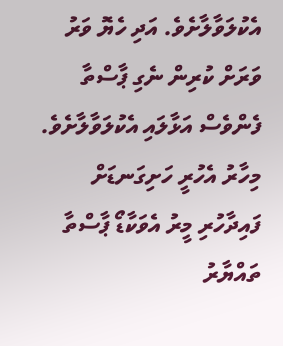އެކުލަވާލާށެވެ. އަދި ހެޔޮ ވަރު ވަރަށް ކުރިން ނެގި ޕާސްތާ ފެންވެސް އަޅާލައި އެކުލަވާލާށެވެ.
މިހާރު އެހުރީ ހަށިގަނޑަށް ފައިދާހުރި މީރު އެވަކާޑޯ ޕާސްތާ ތައްޔާރު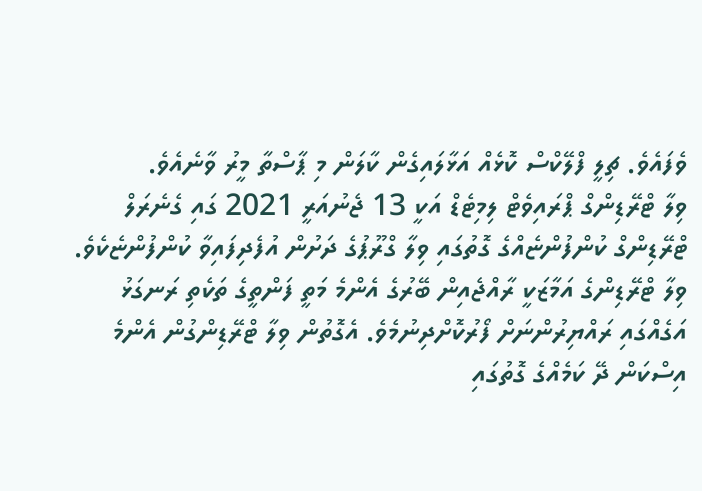ވެފައެވެ. ޗިލީ ފްލޭކްސް ކޮޅެއް އަޅާލައިގެން ކާލަން މި ޕާސްތާ މީރު ވާނެއެވެ.
ވިލާ ޓްރޭޑިންގް ޕްރައިވެޓް ލިމިޓެޑް އަކީ 13 ޖެނުއަރީ 2021 ގައި ގެނެރަލް ޓްރޭޑިންގް ކުންފުންޏެއްގެ ގޮތުގައި ވިލާ ގްރޫޕުގެ ދަށުން އުފެދިފައިވާ ކުންފުންޏެކެވެ.
ވިލާ ޓްރޭޑިންގެ އަމާޒަކީ ރާއްޖެއިން ބޭރުގެ އެންމެ މަތީ ފަންތީގެ ތަކެތި ރަނގަޅު އަގެއްގައި ރައްޔިރުންނަށް ފޯރުކޮށްދިނުމެވެ. އެގޮތުން ވިލާ ޓްރޭޑިންގުން އެންމެ އިސްކަން ދޭ ކަމެއްގެ ގޮތުގައި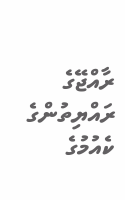ރާއްޖޭގެ ރައްޔިތުންގެ ކެއުމުގެ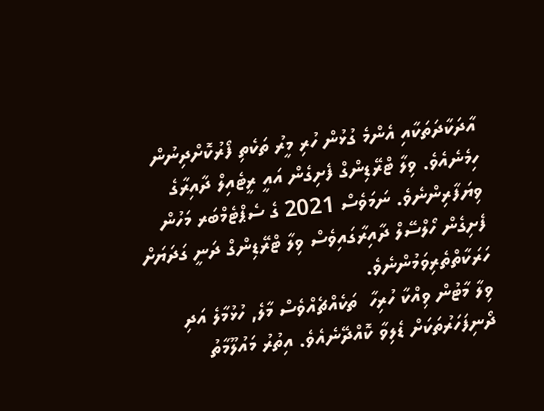އާދަކާދަތަކާއި އެންމެ ގުޅުން ހުރި މީރު ތަކެތި ފޯރުކޮށްދިނުން ހިމެނެއެވެ. ވިލާ ޓްރޭޑިންގް ފެށިގެން އައީ ރީޓެއިލް ދާއިރާގެ ވިޔަފާރިންނެވެ. ނަމަވެސް 2021 ގެ ސެޕްޓެމްބަރ މަހުން ފެށިގެން ހޯލްސޭލް ދާއިރާގައިވެސް ވިލާ ޓްރޭޑިންގް ދަނީ ގަދަޔަށް ހަރަކާތްތެރިވަމުންނެވެ.
ވިލާ މާޓުން ވިއްކާ ހުރިހާ  ތަކެއްޗެއްވެސް މާލެ, ހުޅުމާލެ އަދި  ދޯނިފަހަރުތަކަށް ޑެލިވާ ކޮއްދޭނެއެވެ. އިތުރު މައުލޫމާތު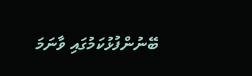ބޭނުންފުޅުކަމުގައި ވާނަމަ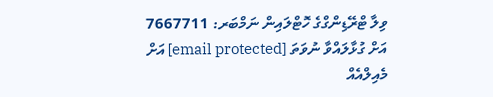ވިލާ ޓްރޭޑިންގްގެ ހޮޓްލައިން ނަމްބަރ: 7667711 އަށް ގުޅާލައްވާ ނުވަތަ [email protected] އަށް މެއިލްއެއް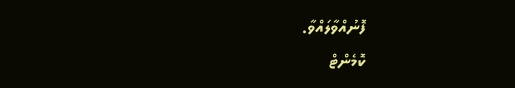ފޮނުއްވާލައްވާ.
ކޮމެންޓް